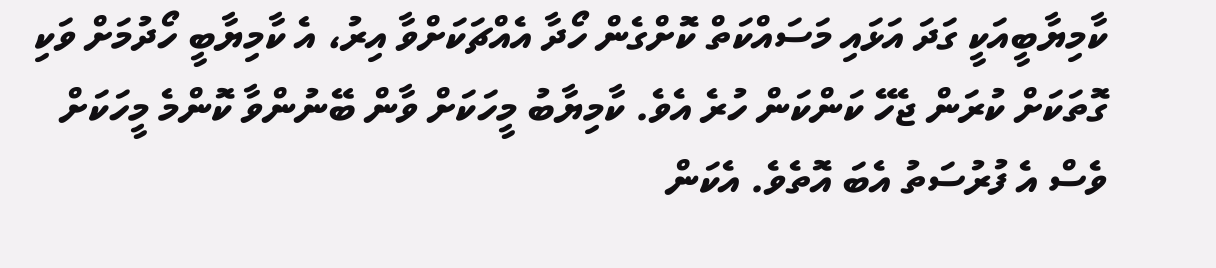ކާމިޔާބީއަކީ ގަދަ އަޅައި މަސައްކަތް ކޮށްގެން ހޯދާ އެއްޗަކަށްވާ އިރު، އެ ކާމިޔާބީ ހޯދުމަށް ވަކި ގޮތަކަށް ކުރަން ޖެހޭ ކަންކަން ހުރެ އެވެ. ކާމިޔާބު މީހަކަށް ވާން ބޭނުންވާ ކޮންމެ މީހަކަށް ވެސް އެ ފުރުސަތު އެބަ އޮތެވެ. އެކަން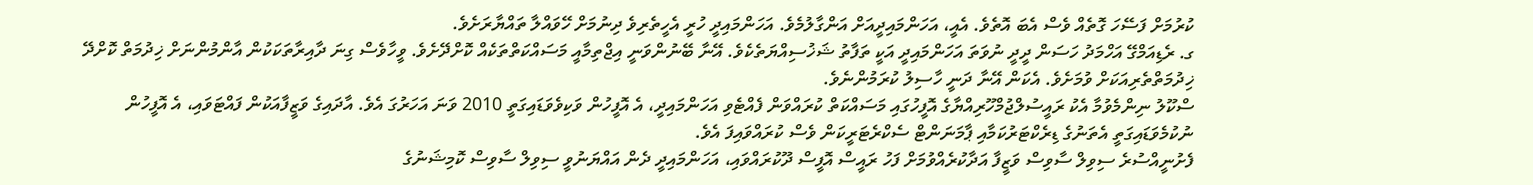ކުރުމަށް ފަސޭހަ ގޮތެއް ވެސް އެބަ އޮތެވެ. އެއީ، އަހަންމައިދީއަށް އަންގާލުމެވެ. އަހަންމައިދީ ހުރީ އެހީތެރިވެ ދިނުމަށް ހޭވައްލާ ތައްޔާރަށެވެ.
ގ. ރެޑިއަމްގޭ އަހްމަދު ހަސަން ދީދީ ނުވަތަ އަހަންމައިދީ އަކީ ތަފާތު ޝަޚުސިއްޔަތެކެވެ. އޭނާ ބޭނުންވަނީ އިޖްތިމާއީ މަސައްކަތްތަކެއް ކޮށްދޭށެވެ. ވީހާވެސް ގިނަ ދާއިރާތަކަކުން އާންމުންނަށް ޚިދުމަތް ކޮށްދޭ ޚިދުމަތްތެރިއަކަށް ވުމަށެވެ. އެކަން އޭނާ ދަނީ ހާސިލު ކުރަމުންނެވެ.
ސްކޫލު ނިންމެވުމާ އެކު ރައީސުލްޖުމްހޫރިއްޔާގެ އޮފީހުގައި މަސައްކަތް ކުރައްވަން ފެއްޓެވި އަހަންމައިދީ، އެ އޮފީހުން ވަކިވެވަޑައިގަތީ 2010 ވަނަ އަހަރުގަ އެވެ. އާދައިގެ ވަޒީފާއަކުން ފައްޓަވައި، އެ އޮފީހުން ނުކުމެވަޑައިގަތީ އެތަނުގެ ޑިރެކްޓަރުކަމާއި ޕާމަނަންޓް ސެކްރެޓަރީކަން ވެސް ކުރައްވައިފަ އެވެ.
ފެށުނީއްސުރެ ސިވިލް ސާވިސް ވަޒީފާ އަދާކުރެއްވުމަށް ފަހު ރައީސް އޮފީސް ދޫކުރައްވައި، އަހަންމައިދީ ދެން އައްޔަނުވީ ސިވިލް ސާވިސް ކޮމިޝަނުގެ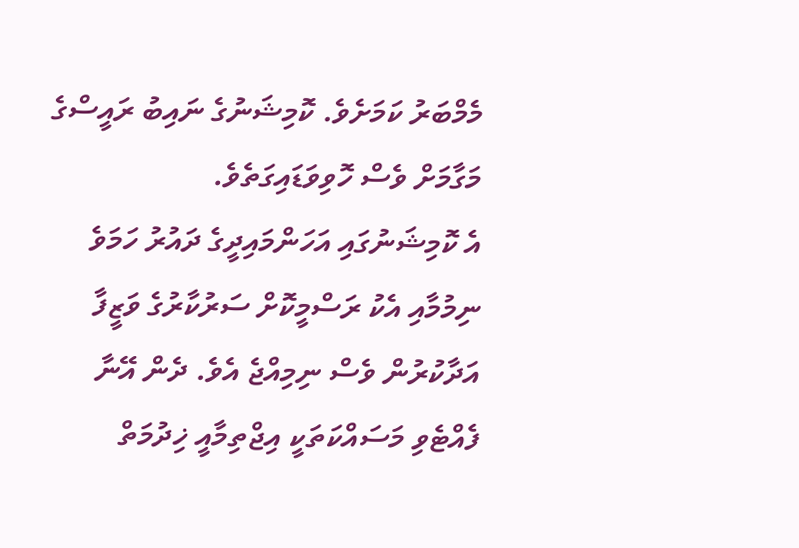މެމްބަރު ކަމަށެވެ. ކޮމިޝަނުގެ ނައިބު ރައީސްގެ މަގާމަށް ވެސް ހޮވިވަޑައިގަތެވެ.
އެ ކޮމިޝަނުގައި އަހަންމައިދީގެ ދައުރު ހަމަވެ ނިމުމާއި އެކު ރަސްމީކޮށް ސަރުކާރުގެ ވަޒީފާ އަދާކުރުން ވެސް ނިމިއްޖެ އެވެ. ދެން އޭނާ ފެއްޓެވި މަސައްކަތަކީ އިޖްތިމާއީ ޚިދުމަތް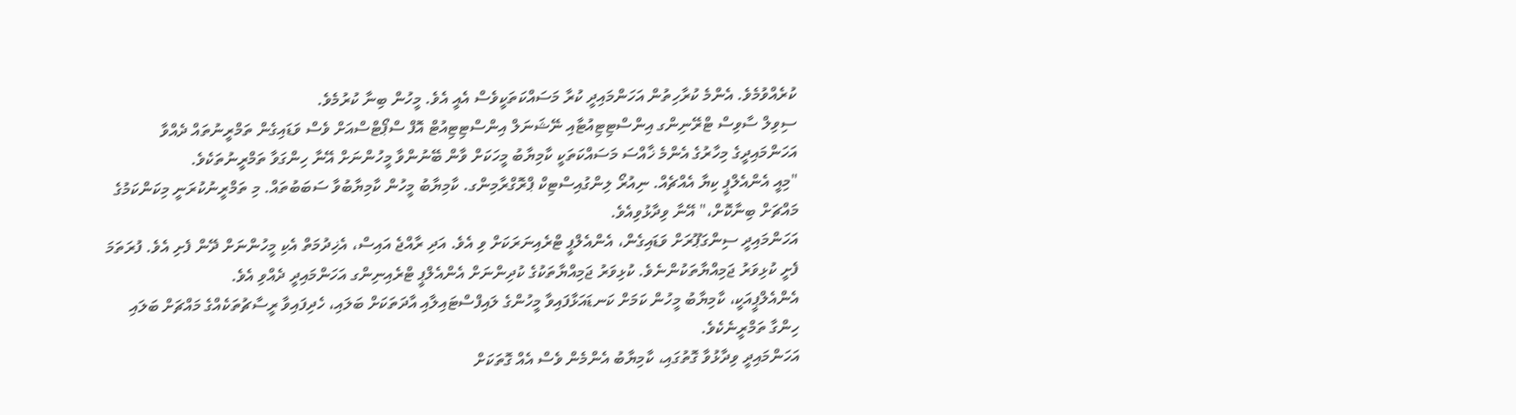ކުރެއްވުމެވެ. އެންމެ ކުރާހިތުން އަހަންމައިދީ ކުރާ މަސައްކަތަކީވެސް އެއީ އެވެ. މީހުން ބިނާ ކުރުމެވެ.
ސިވިލް ސާވިސް ޓްރޭނިންގ އިންސްޓިޓިއުޓާއި ނޭޝަނަލް އިންސްޓިޓިއުޓް އޮފް ސްޕޯޓްސްއަށް ވެސް ވަޑައިގެން ތަމްރީނުތައް ދެއްވާ އަހަންމައިދީގެ މިހާރުގެ އެންމެ ޚާއްސަ މަސައްކަތަކީ ކާމިޔާބު މީހަކަށް ވާން ބޭނުންވާ މީހުންނަށް އޭނާ ހިންގަވާ ތަމްރީނުތަކެވެ.
"މިއީ އެންއެލްޕީ ކިޔާ އެއްޗެއް. ނިއުރޯ ލިންގުއިސްޓިކް ޕްރޮގްރާމިންގ. ކާމިޔާބު މީހުން ކާމިޔާބުވާ ސަބަބުތައް. މި ތަމްރީނުކުރަނީ މިކަންކަމުގެ މައްޗަށް ބިނާކޮށް،" އޭނާ ވިދާޅުވިއެވެ.
އަހަންމައިދީ ސިންގަޕޫރަށް ވަޑައިގެން، އެންއެލްޕީ ޓްރެއިނަރަކަށް ވި އެވެ. އަދި ރާއްޖެ އައިސް، އެޚިދުމަތް އެކި މީހުންނަށް ދޭން ފެށި އެވެ. ފުރަތަމަ ފެށީ ކުޅިވަރު ޖަމިއްޔާތަކުންނެވެ. ކުޅިވަރު ޖަމިއްޔާތަކުގެ ކުދިންނަށް އެންއެލްޕީ ޓްރެއިނިންގ އަހަންމައިދީ ދެއްވި އެވެ.
އެންއެލްޕީއަކީ، ކާމިޔާބު މީހުން ކަމަށް ކަނޑައަޅާފައިވާ މީހުންގެ ލައިފްސްޓައިލާއި އާދަތަކަށް ބަލައި، ހެދިފައިވާ ރީސާޗުތަކެއްގެ މައްޗަށް ބަލައި ހިންގާ ތަމްރީނެކެވެ.
އަހަންމައިދީ ވިދާޅުވާ ގޮތުގައި، ކާމިޔާބު އެންމެން ވެސް އެއް ގޮތަކަށް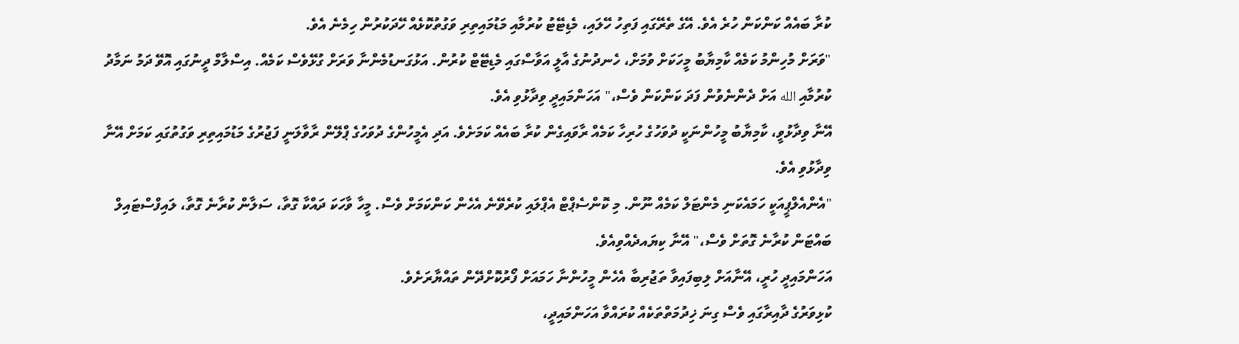ކުރާ ބައެއް ކަންކަން ހުރެ އެވެ. އޭގެ ތެރޭގައި ފަތިހު ހޭލައި، މެޑިޓޭޓު ކުރުމާއި މަޑުމައިތިރި ވަގުތުކޮޅެއް ހޭދަކުރުން ހިމެނެ އެވެ.
"ވަރަށް މުހިންމު ކަމެއް ކާމިޔާބު މީހަކަށް ވުމަށް، ހެނދުނުގެ އާލީ އަވާސްގައި މެޑިޓޭޓް ކުރުން. އަޅުގަނޑުމެންނާ ވަރަށް ގުޅޭވެސް ކަމެއް. އިސްލާމް ދީނުގައި އޮވޭ ދަމު ނަމާދު ކުރުމާއި الله އަށް ދެންނެވުން ފަދަ ކަންކަން ވެސް،" އަހަންމައިދީ ވިދާޅުވި އެވެ.
އޭނާ ވިދާޅުވީ، ކާމިޔާބު މީހުންނަކީ ދުވަހުގެ ހުރިހާ ކަމެއް ރާވައިގެން ކުރާ ބައެއް ކަމަށެވެ. އަދި އެމީހުންގެ ދުވަހުގެ ޕްލޭން ރާވާލަނީ ފަޖުރުގެ މަޑުމައިތިރި ވަގުތުގައި ކަމަށް އޭނާ ވިދާޅުވި އެވެ.
"އެންއެލްޕީއަކީ ހަމައެކަނި މެންޓަލް ކަމެއް ނޫން. މި ކޮންސެޕްޓް އެޕްލައި ކުރެވޭނެ އެހެން ކަންކަމަށް ވެސް. މީހާ ވާހަކަ ދައްކާ ގޮތާ، ސަލާން ކުރާނެ ގޮތާ، ލައިފްސްޓައިލް ބައްޓަން ކުރާނެ ގޮތަށް ވެސް،" އޭނާ ކިޔައދެއްވިއެވެ.
އަހަންމައިދީ ހުރީ، އޭނާއަށް ލިބިފައިވާ ތަޖުރިބާ އެހެން މީހުންނާ ހަމައަށް ފޯރުކޮށްދޭން ތައްޔާރަށެވެ.
ކުޅިވަރުގެ ދާއިރާގައި ވެސް ގިނަ ޚިދުމަތްތަކެއް ކުރައްވާ އަހަންމައިދީ،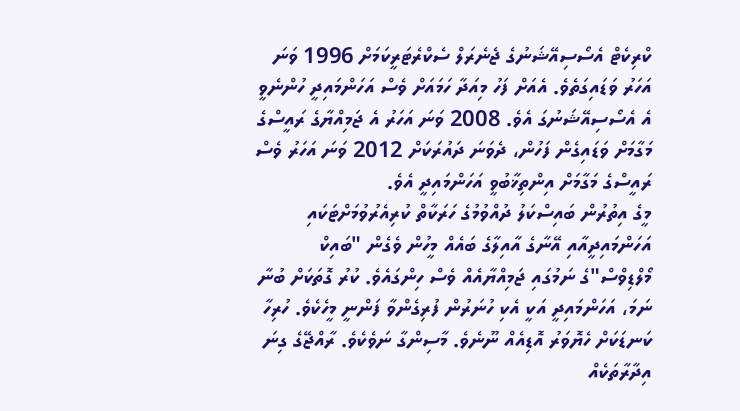ކްރިކެޓް އެސޯސިއޭޝަނުގެ ޖެނެރަލް ސެކްރެޓަރީކަމަށް 1996 ވަނަ އަހަރު ވަޑައިގަތެވެ. އެއަށް ފަހު މިއަދާ ހަމައަށް ވެސް އަހަންމައިދީ ހުންނެވީ އެ އެސޯސިއޭޝަނުގަ އެވެ. 2008 ވަނަ އަހަރު އެ ޖަމިއްޔާގެ ރައީސްގެ މަގާމަށް ވަޑައިގެން ފަހުން، ދެވަނަ ދައުރަކަށް 2012 ވަނަ އަހަރު ވެސް ރައީސްގެ މަގާމަށް އިންތިޚާބުވީ އަހަންމައިދީ އެވެ.
މީގެ އިތުރުން ބައިސްކަލު ދުއްވުމުގެ ހަރަކާތް ކުރިއެރުވުމަށްޓަކައި އަހަންމައިދީއާއި އޭނާގެ އާއިލާގެ ބައެއް މީހުން ވެގެން "ބައިކް މޯލްޑިވްސް"ގެ ނަމުގައި ޖަމިއްޔާއެއް ވެސް ހިންގައެވެ. ކުރު ގޮތަކަށް ބުނާ ނަމަ، އަހަންމައިދީ އަކީ އެކި ހުނަރުން ފުރިގެންވާ ފަންނީ މީހެކެވެ. ހުރިހާ ކަނޑަކަށް ހެޔޮވަރު އޮޑިއެއް ނޫނެވެ. މާސިންގާ ނަވެކެވެ. ރާއްޖޭގެ ގިނަ އިދާރާތަކެއް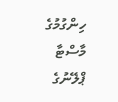ހިންގުމުގެ މާސްޓާ ޕްލޭނުގެ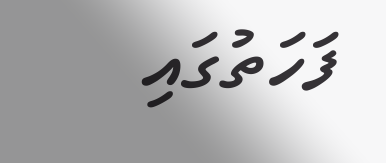ފަހަތުގައި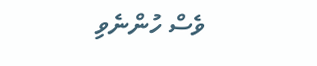ވެސް ހުންނެވި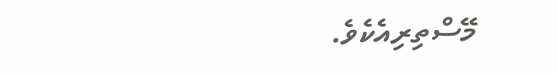މޭސްތިރިއެކެވެ.